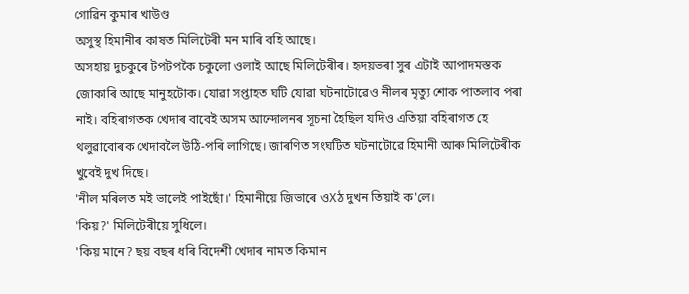গোৱিন কুমাৰ খাউণ্ড
অসুস্থ হিমানীৰ কাষত মিলিটেৰী মন মাৰি বহি আছে।
অসহায় দুচকুৰে টপটপকৈ চকুলো ওলাই আছে মিলিটেৰীৰ। হৃদয়ভৰা সুৰ এটাই আপাদমস্তক
জোকাৰি আছে মানুহটোক। যোৱা সপ্তাহত ঘটি যোৱা ঘটনাটোৱেও নীলৰ মৃত্যু শোক পাতলাব পৰা
নাই। বহিৰাগতক খেদাৰ বাবেই অসম আন্দোলনৰ সূচনা হৈছিল যদিও এতিয়া বহিৰাগত হে
থলুৱাবোৰক খেদাবলৈ উঠি-পৰি লাগিছে। জাৰণিত সংঘটিত ঘটনাটোৱে হিমানী আৰু মিলিটেৰীক
খুবেই দুখ দিছে।
'নীল মৰিলত মই ভালেই পাইছোঁ।' হিমানীয়ে জিভাৰে ওXঠ দুখন তিয়াই ক'লে।
'কিয়?' মিলিটেৰীয়ে সুধিলে।
'কিয় মানে? ছয় বছৰ ধৰি বিদেশী খেদাৰ নামত কিমান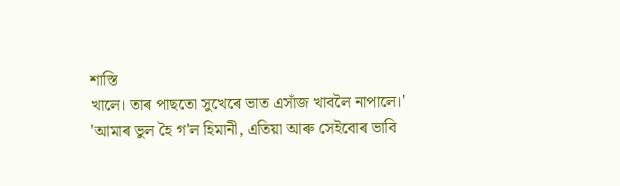শাস্তি
খালে। তাৰ পাছতো সুখেৰে ভাত এসাঁজ খাবলৈ নাপালে।'
'আমাৰ ভুল হৈ গ'ল হিমানী, এতিয়া আৰু সেইবোৰ ভাবি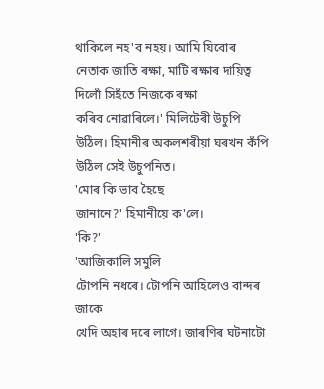থাকিলে নহ'ব নহয়। আমি যিবোৰ নেতাক জাতি ৰক্ষা, মাটি ৰক্ষাৰ দায়িত্ব দিলোঁ সিহঁতে নিজকে ৰক্ষা
কৰিব নোৱাৰিলে।' মিলিটেৰী উচুপি
উঠিল। হিমানীৰ অকলশৰীয়া ঘৰখন কঁপি উঠিল সেই উচুপনিত।
'মোৰ কি ভাব হৈছে
জানানে?' হিমানীয়ে ক'লে।
'কি?'
'আজিকালি সমুলি
টোপনি নধৰে। টোপনি আহিলেও বান্দৰ জাকে
খেদি অহাৰ দৰে লাগে। জাৰণিৰ ঘটনাটো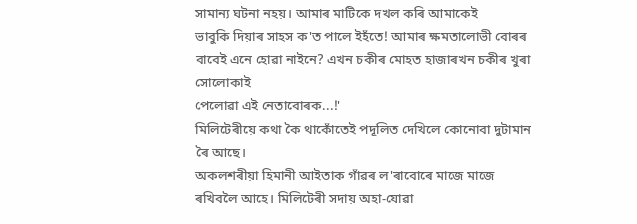সামান্য ঘটনা নহয়। আমাৰ মাটিকে দখল কৰি আমাকেই
ভাবুকি দিয়াৰ সাহস ক'ত পালে ইহঁতে! আমাৰ ক্ষমতালোভী বোৰৰ বাবেই এনে হোৱা নাইনে? এখন চকীৰ মোহত হাজাৰখন চকীৰ খুৰা সোলোকাই
পেলোৱা এই নেতাবোৰক...!'
মিলিটেৰীয়ে কথা কৈ থাকোঁতেই পদূলিত দেখিলে কোনোবা দুটামান ৰৈ আছে।
অকলশৰীয়া হিমানী আইতাক গাঁৱৰ ল'ৰাবোৰে মাজে মাজে
ৰখিবলৈ আহে। মিলিটেৰী সদায় অহা-যোৱা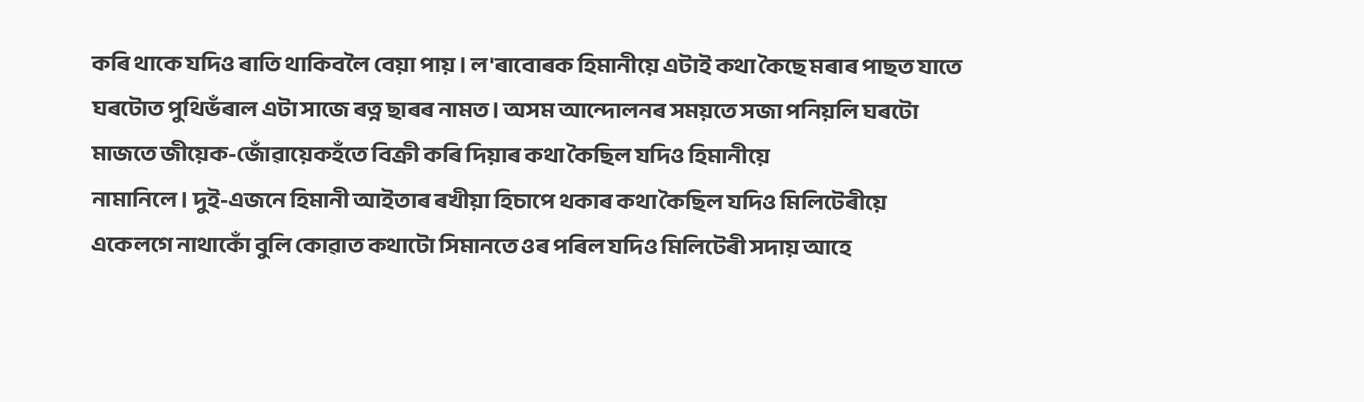কৰি থাকে যদিও ৰাতি থাকিবলৈ বেয়া পায়। ল'ৰাবোৰক হিমানীয়ে এটাই কথা কৈছে মৰাৰ পাছত যাতে
ঘৰটোত পুথিভঁৰাল এটা সাজে ৰত্ন ছাৰৰ নামত। অসম আন্দোলনৰ সময়তে সজা পনিয়লি ঘৰটো
মাজতে জীয়েক-জোঁৱায়েকহঁতে বিক্ৰী কৰি দিয়াৰ কথা কৈছিল যদিও হিমানীয়ে
নামানিলে। দুই-এজনে হিমানী আইতাৰ ৰখীয়া হিচাপে থকাৰ কথা কৈছিল যদিও মিলিটেৰীয়ে
একেলগে নাথাকোঁ বুলি কোৱাত কথাটো সিমানতে ওৰ পৰিল যদিও মিলিটেৰী সদায় আহে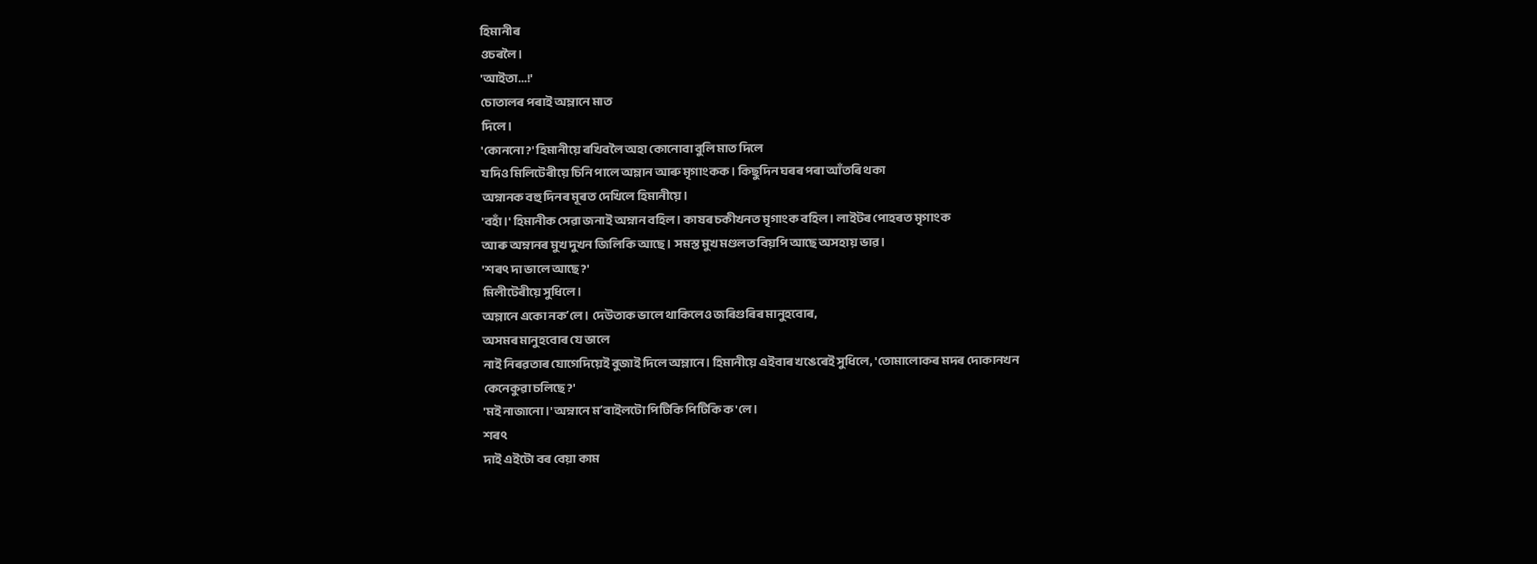হিমানীৰ
ওচৰলৈ।
'আইতা...!'
চোতালৰ পৰাই অম্লানে মাত
দিলে।
'কোননো?' হিমানীয়ে ৰখিবলৈ অহা কোনোবা বুলি মাত দিলে
যদিও মিলিটেৰীয়ে চিনি পালে অম্লান আৰু মৃগাংকক। কিছুদিন ঘৰৰ পৰা আঁতৰি থকা
অম্নানক বহু দিনৰ মূৰত দেখিলে হিমানীয়ে।
'বহাঁ।' হিমানীক সেৱা জনাই অম্নান বহিল। কাষৰ চকীখনত মৃগাংক বহিল। লাইটৰ পোহৰত মৃগাংক
আৰু অম্নানৰ মুখ দুখন জিলিকি আছে। সমস্ত মুখ মণ্ডলত বিয়পি আছে অসহায় ভাৱ।
'শৰৎ দা ভালে আছে?'
মিলীটেৰীয়ে সুধিলে।
অম্লানে একো নকʼলে। দেউতাক ভালে থাকিলেও জৰিগুৰিৰ মানুহবোৰ,
অসমৰ মানুহবোৰ যে ভালে
নাই নিৰৱতাৰ যোগেদিয়েই বুজাই দিলে অম্লানে। হিমানীয়ে এইবাৰ খঙেৰেই সুধিলে, 'তোমালোকৰ মদৰ দোকানখন
কেনেকুৱা চলিছে?'
'মই নাজানো।' অম্নানে মʼবাইলটো পিটিকি পিটিকি ক'লে।
শৰৎ
দাই এইটো বৰ বেয়া কাম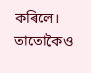কৰিলে। তাতোকৈও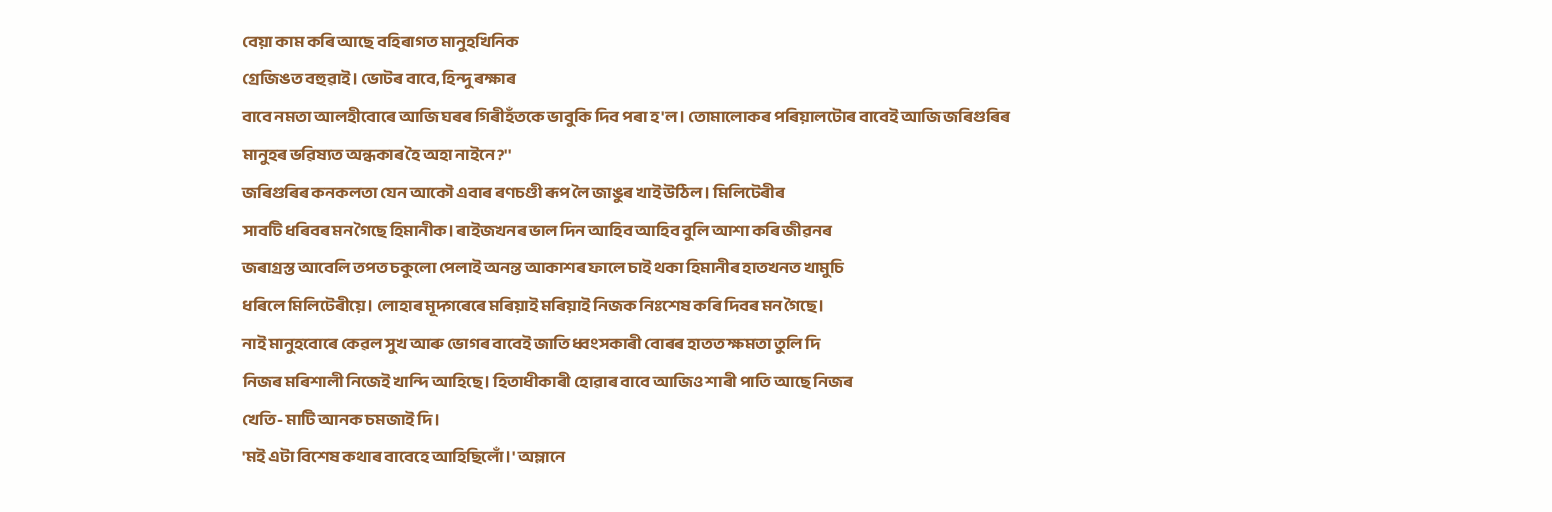বেয়া কাম কৰি আছে বহিৰাগত মানুহখিনিক
গ্ৰেজিঙত বহুৱাই। ভোটৰ বাবে, হিন্দু ৰক্ষাৰ
বাবে নমতা আলহীবোৰে আজি ঘৰৰ গিৰীহঁতকে ভাবুকি দিব পৰা হ'ল। তোমালোকৰ পৰিয়ালটোৰ বাবেই আজি জৰিগুৰিৰ
মানুহৰ ভৱিষ্যত অন্ধকাৰ হৈ অহা নাইনে?''
জৰিগুৰিৰ কনকলতা যেন আকৌ এবাৰ ৰণচণ্ডী ৰূপ লৈ জাঙুৰ খাই উঠিল। মিলিটেৰীৰ
সাবটি ধৰিবৰ মন গৈছে হিমানীক। ৰাইজখনৰ ভাল দিন আহিব আহিব বুলি আশা কৰি জীৱনৰ
জৰাগ্ৰস্ত আবেলি তপত চকুলো পেলাই অনন্ত আকাশৰ ফালে চাই থকা হিমানীৰ হাতখনত খামুচি
ধৰিলে মিলিটেৰীয়ে। লোহাৰ মূদ্গৰেৰে মৰিয়াই মৰিয়াই নিজক নিঃশেষ কৰি দিবৰ মন গৈছে।
নাই মানুহবোৰে কেৱল সুখ আৰু ভোগৰ বাবেই জাতি ধ্বংসকাৰী বোৰৰ হাতত ক্ষমতা তুলি দি
নিজৰ মৰিশালী নিজেই খান্দি আহিছে। হিতাধীকাৰী হোৱাৰ বাবে আজিও শাৰী পাতি আছে নিজৰ
খেতি- মাটি আনক চমজাই দি।
'মই এটা বিশেষ কথাৰ বাবেহে আহিছিলোঁ।' অম্লানে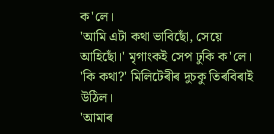ক'লে।
'আমি এটা কথা ভাবিছোঁ, সেয়ে আহিছোঁ।' মৃগাংকই সেপ ঢুকি ক'লে।
'কি কথা?' মিলিটেৰীৰ দুচকু তিৰবিৰাই উঠিল।
'আমাৰ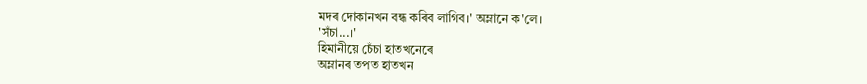মদৰ দোকানখন বন্ধ কৰিব লাগিব।' অম্লানে ক'লে।
'সঁচা...।'
হিমানীয়ে চেঁচা হাতখনেৰে
অম্লানৰ তপত হাতখন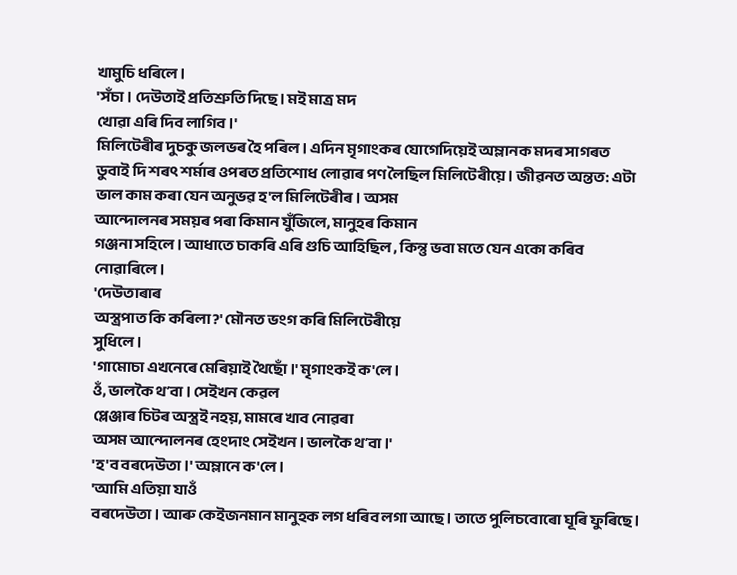খামুচি ধৰিলে।
'সঁচা। দেউতাই প্ৰতিশ্ৰুতি দিছে । মই মাত্ৰ মদ
খোৱা এৰি দিব লাগিব।'
মিলিটেৰীৰ দুচকু জলভৰ হৈ পৰিল। এদিন মৃগাংকৰ যোগেদিয়েই অম্লানক মদৰ সাগৰত
ডুবাই দি শৰৎ শৰ্মাৰ ওপৰত প্ৰতিশোধ লোৱাৰ পণ লৈছিল মিলিটেৰীয়ে। জীৱনত অন্তত: এটা
ভাল কাম কৰা যেন অনুভৱ হ'ল মিলিটেৰীৰ। অসম
আন্দোলনৰ সময়ৰ পৰা কিমান যুঁজিলে, মানুহৰ কিমান
গঞ্জনা সহিলে। আধাতে চাকৰি এৰি গুচি আহিছিল , কিন্তু ভবা মতে যেন একো কৰিব নোৱাৰিলে।
'দেউতাৰাৰ
অস্ত্ৰপাত কি কৰিলা?' মৌনত ভংগ কৰি মিলিটেৰীয়ে
সুধিলে।
'গামোচা এখনেৰে মেৰিয়াই থৈছোঁ।' মৃগাংকই ক'লে।
ওঁ, ভালকৈ থʼবা। সেইখন কেৱল
প্লেঞ্জাৰ চিটৰ অস্ত্ৰই নহয়, মামৰে খাব নোৱৰা
অসম আন্দোলনৰ হেংদাং সেইখন। ভালকৈ থʼবা।'
'হ'ব বৰদেউতা।' অম্লানে ক'লে।
'আমি এতিয়া যাওঁ
বৰদেউতা। আৰু কেইজনমান মানুহক লগ ধৰিব লগা আছে। তাতে পুলিচবোৰো ঘূৰি ফুৰিছে।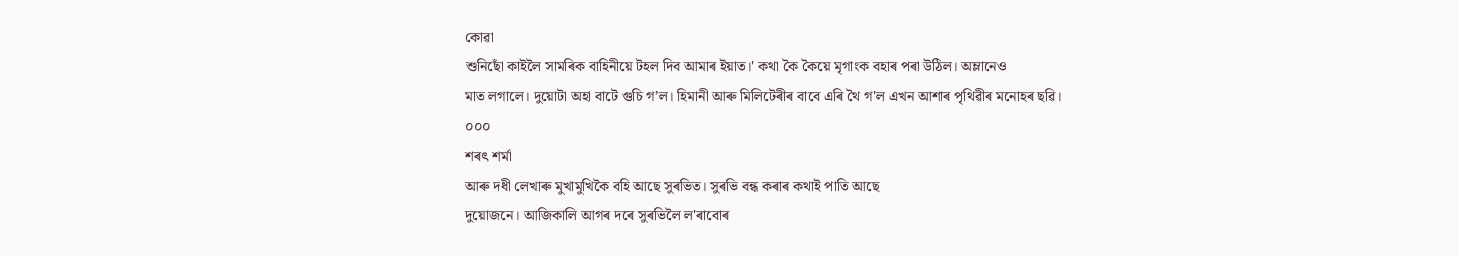কোৱা
শুনিছোঁ কাইলৈ সামৰিক বাহিনীয়ে টহল দিব আমাৰ ইয়াত।' কথা কৈ কৈয়ে মৃগাংক বহাৰ পৰা উঠিল। অম্লানেও
মাত লগালে। দুয়োটা অহা বাটে গুচি গʼল। হিমানী আৰু মিলিটেৰীৰ বাবে এৰি থৈ গ'ল এখন আশাৰ পৃথিৱীৰ মনোহৰ ছৱি।
০০০
শৰৎ শৰ্মা
আৰু দধী লেখাৰু মুখামুখিকৈ বহি আছে সুৰভিত। সুৰভি বন্ধ কৰাৰ কথাই পাতি আছে
দুয়োজনে। আজিকালি আগৰ দৰে সুৰভিলৈ ল'ৰাবোৰ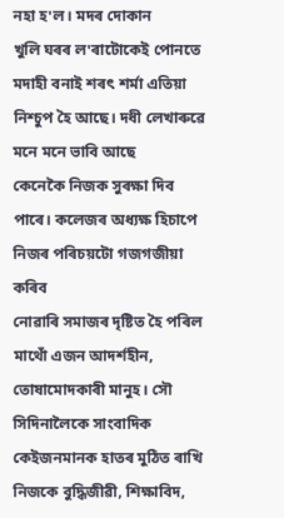নহা হ'ল। মদৰ দোকান
খুলি ঘৰৰ ল'ৰাটোকেই পোনতে
মদাহী বনাই শৰৎ শৰ্মা এতিয়া নিশ্চুপ হৈ আছে। দধী লেখাৰুৱে মনে মনে ভাবি আছে
কেনেকৈ নিজক সুৰক্ষা দিব পাৰে। কলেজৰ অধ্যক্ষ হিচাপে নিজৰ পৰিচয়টো গজগজীয়া কৰিব
নোৱাৰি সমাজৰ দৃষ্টিত হৈ পৰিল মাথোঁ এজন আদৰ্শহীন, তোষামোদকাৰী মানুহ। সৌ সিদিনালৈকে সাংবাদিক
কেইজনমানক হাতৰ মুঠিত ৰাখি নিজকে বুদ্ধিজীৱী, শিক্ষাবিদ,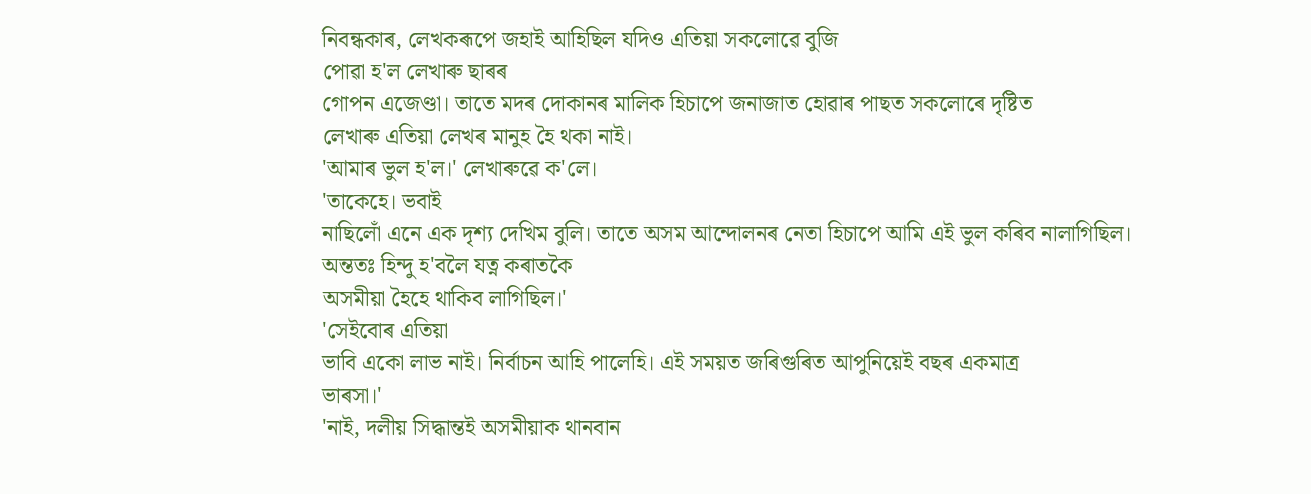নিবন্ধকাৰ, লেখকৰূপে জহাই আহিছিল যদিও এতিয়া সকলোৱে বুজি
পোৱা হ'ল লেখাৰু ছাৰৰ
গোপন এজেণ্ডা। তাতে মদৰ দোকানৰ মালিক হিচাপে জনাজাত হোৱাৰ পাছত সকলোৰে দৃষ্টিত
লেখাৰু এতিয়া লেখৰ মানুহ হৈ থকা নাই।
'আমাৰ ভুল হ'ল।' লেখাৰুৱে ক'লে।
'তাকেহে। ভবাই
নাছিলোঁ এনে এক দৃশ্য দেখিম বুলি। তাতে অসম আন্দোলনৰ নেতা হিচাপে আমি এই ভুল কৰিব নালাগিছিল। অন্ততঃ হিন্দু হ'বলৈ যত্ন কৰাতকৈ
অসমীয়া হৈহে থাকিব লাগিছিল।'
'সেইবোৰ এতিয়া
ভাবি একো লাভ নাই। নিৰ্বাচন আহি পালেহি। এই সময়ত জৰিগুৰিত আপুনিয়েই বছৰ একমাত্ৰ
ভাৰসা।'
'নাই, দলীয় সিদ্ধান্তই অসমীয়াক থানবান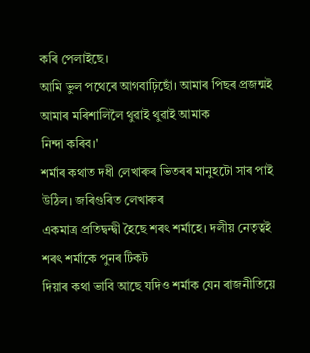কৰি পেলাইছে।
আমি ভুল পথেৰে আগবাঢ়িছোঁ। আমাৰ পিছৰ প্ৰজন্মই আমাৰ মৰিশালিলৈ থুৱাই থুৱাই আমাক
নিন্দা কৰিব।'
শৰ্মাৰ কথাত দধী লেখাৰুৰ ভিতৰৰ মানুহটো সাৰ পাই উঠিল। জৰিগুৰিত লেখাৰুৰ
একমাত্ৰ প্ৰতিদ্বন্দ্বী হৈছে শৰৎ শৰ্মাহে। দলীয় নেতৃত্বই শৰৎ শৰ্মাকে পুনৰ টিকট
দিয়াৰ কথা ভাবি আছে যদিও শৰ্মাক যেন ৰাজনীতিয়ে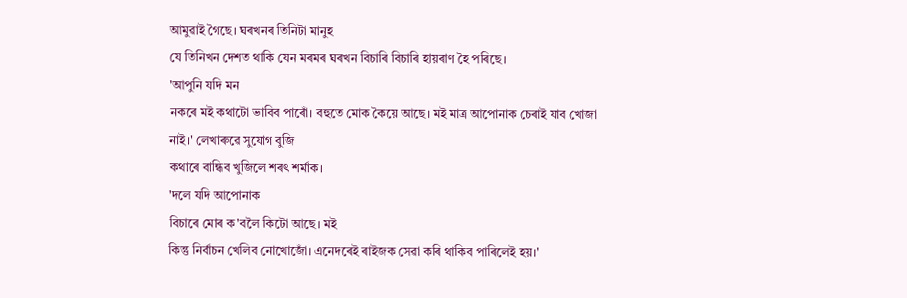আমুৱাই গৈছে। ঘৰখনৰ তিনিটা মানুহ
যে তিনিখন দেশত থাকি যেন মৰমৰ ঘৰখন বিচাৰি বিচাৰি হায়ৰাণ হৈ পৰিছে।
'আপুনি যদি মন
নকৰে মই কথাটো ভাবিব পাৰোঁ। বহুতে মোক কৈয়ে আছে। মই মাত্ৰ আপোনাক চেৰাই যাব খোজা
নাই।' লেখাৰুৱে সুযোগ বুজি
কথাৰে বান্ধিব খুজিলে শৰৎ শৰ্মাক।
'দলে যদি আপোনাক
বিচাৰে মোৰ ক'বলৈ কিটো আছে। মই
কিন্তু নিৰ্বাচন খেলিব নোখোজোঁ। এনেদৰেই ৰাইজক সেৱা কৰি থাকিব পাৰিলেই হয়।'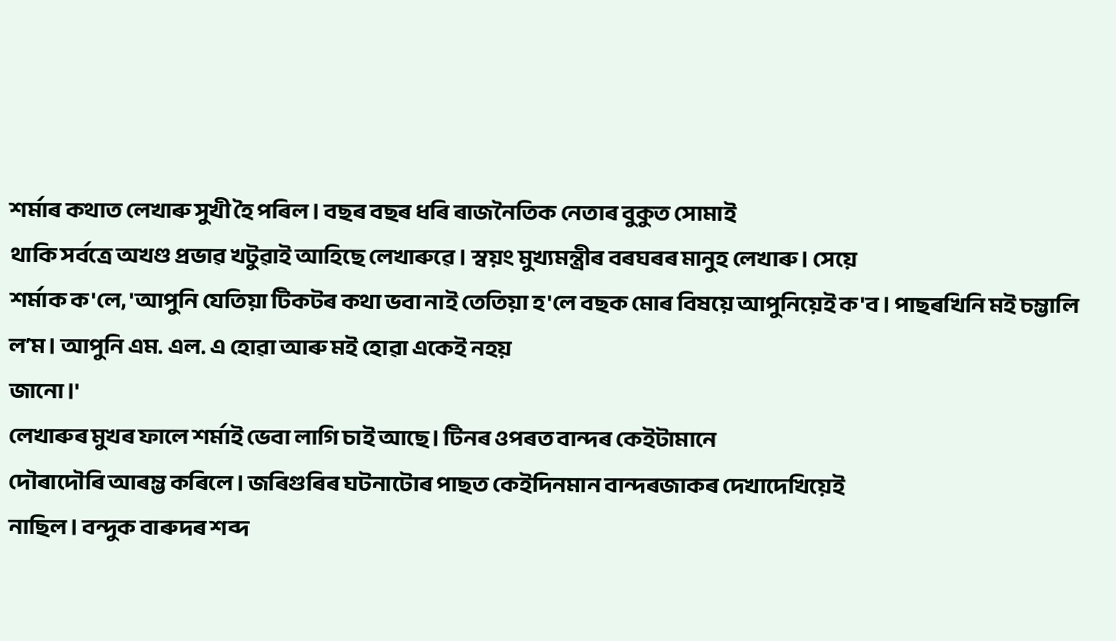শৰ্মাৰ কথাত লেখাৰু সুখী হৈ পৰিল। বছৰ বছৰ ধৰি ৰাজনৈতিক নেতাৰ বুকুত সোমাই
থাকি সৰ্বত্ৰে অখণ্ড প্ৰভাৱ খটুৱাই আহিছে লেখাৰুৱে। স্বয়ং মুখ্যমন্ত্ৰীৰ বৰঘৰৰ মানুহ লেখাৰু। সেয়ে
শৰ্মাক ক'লে, 'আপুনি যেতিয়া টিকটৰ কথা ভবা নাই তেতিয়া হ'লে বছক মোৰ বিষয়ে আপুনিয়েই ক'ব। পাছৰখিনি মই চম্ভালি লʼম। আপুনি এম. এল. এ হোৱা আৰু মই হোৱা একেই নহয়
জানো।'
লেখাৰুৰ মুখৰ ফালে শৰ্মাই ভেবা লাগি চাই আছে। টিনৰ ওপৰত বান্দৰ কেইটামানে
দৌৰাদৌৰি আৰম্ভ কৰিলে। জৰিগুৰিৰ ঘটনাটোৰ পাছত কেইদিনমান বান্দৰজাকৰ দেখাদেখিয়েই
নাছিল। বন্দুক বাৰুদৰ শব্দ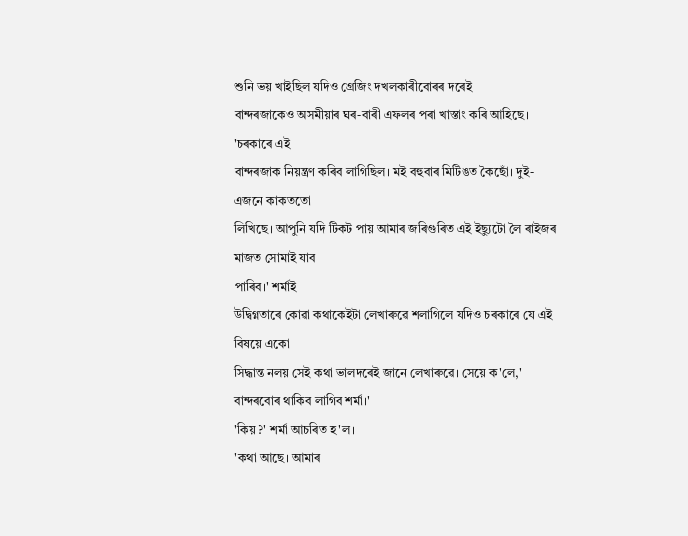শুনি ভয় খাইছিল যদিও গ্ৰেজিং দখলকাৰীবোৰৰ দৰেই
বান্দৰজাকেও অসমীয়াৰ ঘৰ-বাৰী এফলৰ পৰা খাস্তাং কৰি আহিছে।
'চৰকাৰে এই
বান্দৰজাক নিয়ন্ত্ৰণ কৰিব লাগিছিল। মই বহুবাৰ মিটিঙত কৈছোঁ। দুই-এজনে কাকততো
লিখিছে। আপুনি যদি টিকট পায় আমাৰ জৰিগুৰিত এই ইছ্যুটো লৈ ৰাইজৰ মাজত সোমাই যাব
পাৰিব।' শৰ্মাই
উদ্বিগ্নতাৰে কোৱা কথাকেইটা লেখাৰুৱে শলাগিলে যদিও চৰকাৰে যে এই বিষয়ে একো
সিদ্ধান্ত নলয় সেই কথা ভালদৰেই জানে লেখাৰুৱে। সেয়ে ক'লে,' বান্দৰবোৰ থাকিব লাগিব শৰ্মা।'
'কিয় ?' শৰ্মা আচৰিত হ'ল।
'কথা আছে। আমাৰ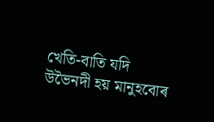খেতি-বাতি যদি উভৈনদী হয় মানুহবোৰ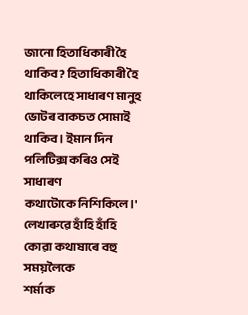জানো হিতাধিকাৰী হৈ থাকিব? হিতাধিকাৰী হৈ
থাকিলেহে সাধাৰণ মানুহ ভোটৰ বাকচত সোমাই থাকিব। ইমান দিন পলিটিক্স কৰিও সেই সাধাৰণ
কথাটোকে নিশিকিলে।'
লেখাৰুৱে হাঁহি হাঁহি কোৱা কথাষাৰে বহু সময়লৈকে
শৰ্মাক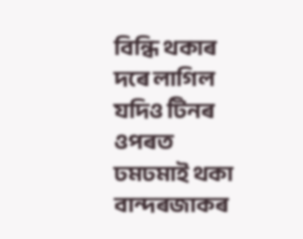বিন্ধি থকাৰ দৰে লাগিল যদিও টিনৰ ওপৰত ঢমঢমাই থকা বান্দৰজাকৰ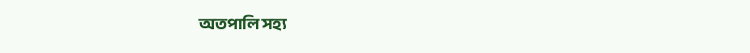অতপালি সহ্য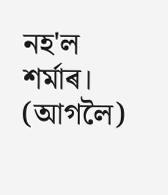নহ'ল শৰ্মাৰ।
(আগলৈ)